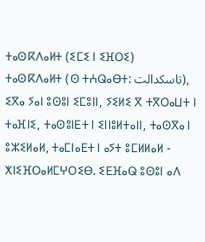ⵜⴰⵙⴽⴷⴰⵍⵜ (ⵉⵎⵉ ⵏ ⵉⴼⵔⵉ)
ⵜⴰⵙⴽⴷⴰⵍⵜ (ⵙ ⵜⵄⵕⴰⴱⵜ: تاسكدالت), ⵉⴳⴰ ⵢⴰⵏ ⵓⵙⵓⵏ ⵉⵎⵓⵏⵏ, ⵢⵉⵍⵉ ⴳ ⵜⴳⵔⴰⵡⵜ ⵏ ⵜⴰⴼⵏⵉ, ⵜⴰⵙⵓⵏⴹⵜ ⵏ ⵉⵏⵏⵓⵍⵜⴰⵏⵏ, ⵜⴰⵙⴳⴰ ⵏ ⵓⵣⵉⵍⴰⵍ, ⵜⴰⵎⵏⴰⴹⵜ ⵏ ⴰⵢⵜ ⵓⵎⵍⵍⴰⵍ - ⵅⵏⵉⴼⵔⴰⵍⵎⵖⵔⵉⴱ. ⵉⴹⴼⴰⵕ ⵓⵙⵓⵏ ⴰⴷ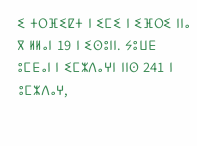ⵉ ⵜⵔⴼⵉⵇⵜ ⵏ ⵉⵎⵉ ⵏ ⵉⴼⵔⵉ ⵏⵏⴰ ⴳ ⵍⵍⴰⵏ 19 ⵏ ⵉⵙⵓⵏⵏ. ⵢⵓⵡⴹ ⵓⵎⴹⴰⵏ ⵏ ⵉⵎⵣⴷⴰⵖⵏ ⵏⵏⵙ 241 ⵏ ⵓⵎⵣⴷⴰⵖ,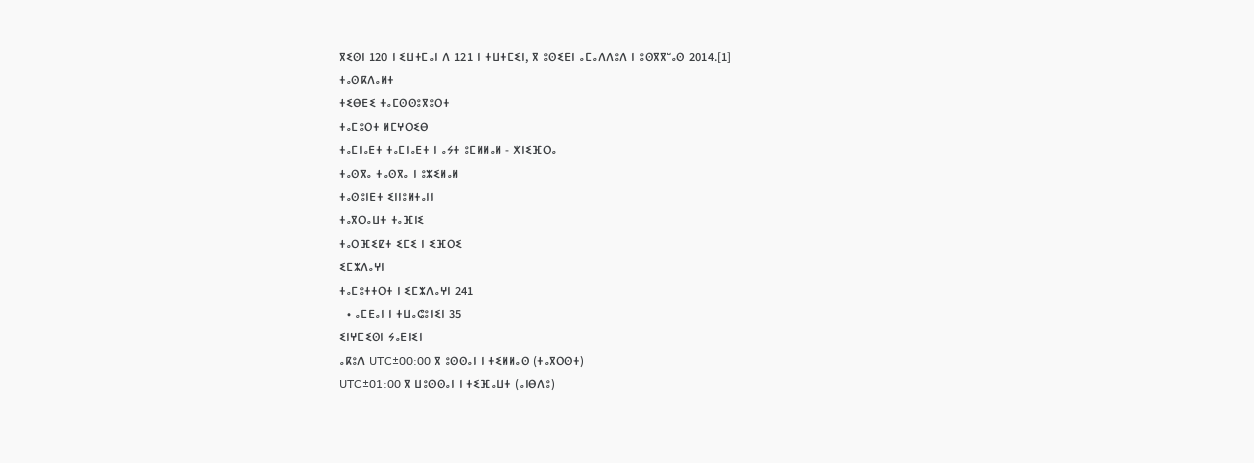ⴳⵉⵙⵏ 120 ⵏ ⵉⵡⵜⵎⴰⵏ ⴷ 121 ⵏ ⵜⵡⵜⵎⵉⵏ, ⴳ ⵓⵙⵉⴹⵏ ⴰⵎⴰⴷⴷⵓⴷ ⵏ ⵓⵙⴳⴳⵯⴰⵙ 2014.[1]
ⵜⴰⵙⴽⴷⴰⵍⵜ
ⵜⵉⴱⴹⵉ ⵜⴰⵎⵙⵙⵓⴳⵓⵔⵜ
ⵜⴰⵎⵓⵔⵜ ⵍⵎⵖⵔⵉⴱ
ⵜⴰⵎⵏⴰⴹⵜ ⵜⴰⵎⵏⴰⴹⵜ ⵏ ⴰⵢⵜ ⵓⵎⵍⵍⴰⵍ - ⵅⵏⵉⴼⵔⴰ
ⵜⴰⵙⴳⴰ ⵜⴰⵙⴳⴰ ⵏ ⵓⵣⵉⵍⴰⵍ
ⵜⴰⵙⵓⵏⴹⵜ ⵉⵏⵏⵓⵍⵜⴰⵏⵏ
ⵜⴰⴳⵔⴰⵡⵜ ⵜⴰⴼⵏⵉ
ⵜⴰⵔⴼⵉⵇⵜ ⵉⵎⵉ ⵏ ⵉⴼⵔⵉ
ⵉⵎⵣⴷⴰⵖⵏ
ⵜⴰⵎⵓⵜⵜⵔⵜ ⵏ ⵉⵎⵣⴷⴰⵖⵏ 241
  • ⴰⵎⴹⴰⵏ ⵏ ⵜⵡⴰⵛⵓⵏⵉⵏ 35
ⵉⵏⵖⵎⵉⵙⵏ ⵢⴰⴹⵏⵉⵏ
ⴰⴽⵓⴷ UTC±00:00 ⴳ ⵓⵙⵙⴰⵏ ⵏ ⵜⵉⵍⵍⴰⵙ (ⵜⴰⴳⵔⵙⵜ)
UTC±01:00 ⴳ ⵡⵓⵙⵙⴰⵏ ⵏ ⵜⵉⴼⴰⵡⵜ (ⴰⵏⴱⴷⵓ)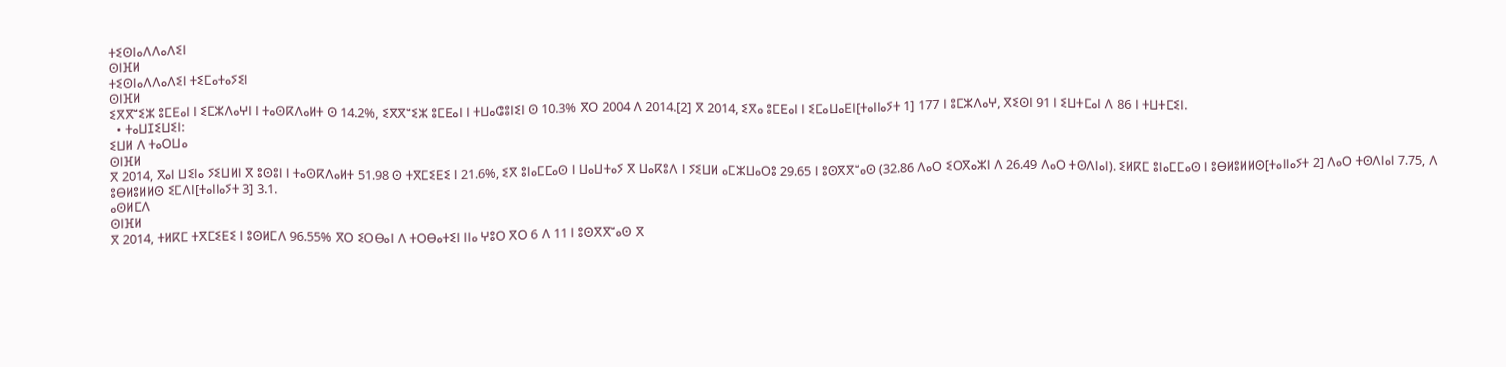ⵜⵉⵙⵏⴰⴷⴷⴰⴷⵉⵏ
ⵙⵏⴼⵍ
ⵜⵉⵙⵏⴰⴷⴷⴰⴷⵉⵏ ⵜⵉⵎⴰⵜⴰⵢⵉⵏ
ⵙⵏⴼⵍ
ⵉⴳⴳⵯⵉⵣ ⵓⵎⴹⴰⵏ ⵏ ⵉⵎⵣⴷⴰⵖⵏ ⵏ ⵜⴰⵙⴽⴷⴰⵍⵜ ⵙ 14.2%, ⵉⴳⴳⵯⵉⵣ ⵓⵎⴹⴰⵏ ⵏ ⵜⵡⴰⵛⵓⵏⵉⵏ ⵙ 10.3% ⴳⵔ 2004 ⴷ 2014.[2] ⴳ 2014, ⵉⴳⴰ ⵓⵎⴹⴰⵏ ⵏ ⵉⵎⴰⵡⴰⴹⵏ[ⵜⴰⵏⵏⴰⵢⵜ 1] 177 ⵏ ⵓⵎⵣⴷⴰⵖ, ⴳⵉⵙⵏ 91 ⵏ ⵉⵡⵜⵎⴰⵏ ⴷ 86 ⵏ ⵜⵡⵜⵎⵉⵏ.
  • ⵜⴰⵡⵊⵉⵡⵉⵏ:
ⵉⵡⵍ ⴷ ⵜⴰⵔⵡⴰ
ⵙⵏⴼⵍ
ⴳ 2014, ⴳⴰⵏ ⵡⵉⵏⴰ ⵢⵉⵡⵍⵏ ⴳ ⵓⵙⵓⵏ ⵏ ⵜⴰⵙⴽⴷⴰⵍⵜ 51.98 ⵙ ⵜⴳⵎⵉⴹⵉ ⵏ 21.6%, ⵉⴳ ⵓⵏⴰⵎⵎⴰⵙ ⵏ ⵡⴰⵡⵜⴰⵢ ⴳ ⵡⴰⴽⵓⴷ ⵏ ⵢⵉⵡⵍ ⴰⵎⵣⵡⴰⵔⵓ 29.65 ⵏ ⵓⵙⴳⴳⵯⴰⵙ (32.86 ⴷⴰⵔ ⵉⵔⴳⴰⵣⵏ ⴷ 26.49 ⴷⴰⵔ ⵜⵙⴷⵏⴰⵏ). ⵉⵍⴽⵎ ⵓⵏⴰⵎⵎⴰⵙ ⵏ ⵓⴱⵍⵓⵍⵍⵙ[ⵜⴰⵏⵏⴰⵢⵜ 2] ⴷⴰⵔ ⵜⵙⴷⵏⴰⵏ 7.75, ⴷ ⵓⴱⵍⵓⵍⵍⵙ ⵉⵎⴷⵏ[ⵜⴰⵏⵏⴰⵢⵜ 3] 3.1.
ⴰⵙⵍⵎⴷ
ⵙⵏⴼⵍ
ⴳ 2014, ⵜⵍⴽⵎ ⵜⴳⵎⵉⴹⵉ ⵏ ⵓⵙⵍⵎⴷ 96.55% ⴳⵔ ⵉⵔⴱⴰⵏ ⴷ ⵜⵔⴱⴰⵜⵉⵏ ⵏⵏⴰ ⵖⵓⵔ ⴳⵔ 6 ⴷ 11 ⵏ ⵓⵙⴳⴳⵯⴰⵙ ⴳ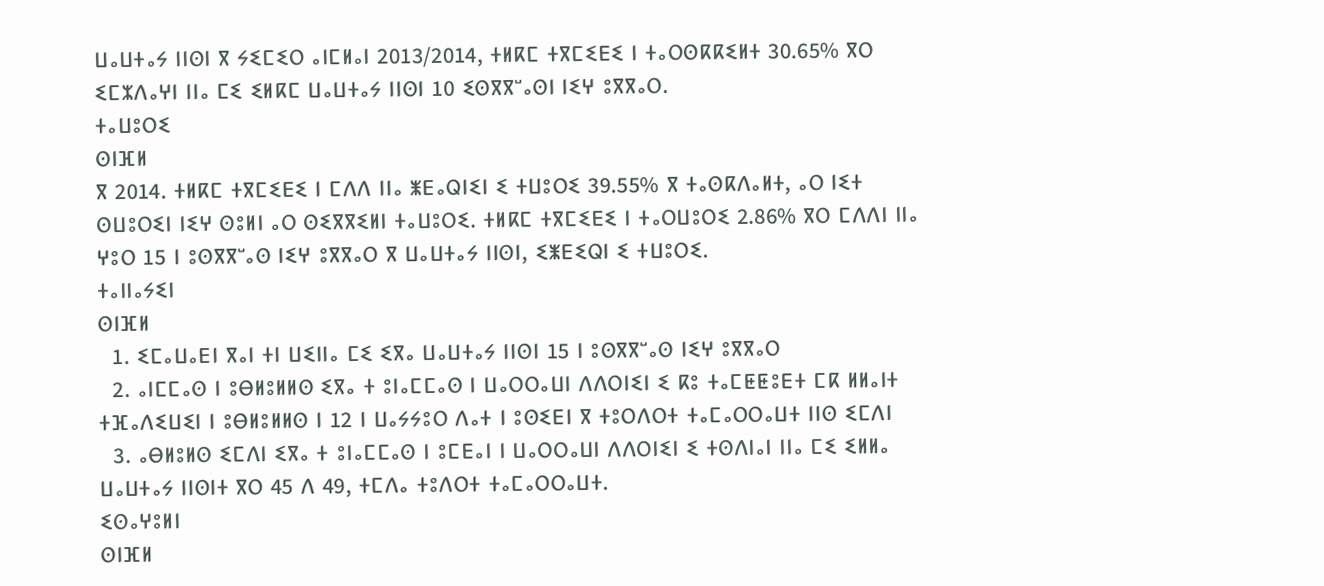ⵡⴰⵡⵜⴰⵢ ⵏⵏⵙⵏ ⴳ ⵢⵉⵎⵉⵔ ⴰⵏⵎⵍⴰⵏ 2013/2014, ⵜⵍⴽⵎ ⵜⴳⵎⵉⴹⵉ ⵏ ⵜⴰⵔⵙⴽⴽⵉⵍⵜ 30.65% ⴳⵔ ⵉⵎⵣⴷⴰⵖⵏ ⵏⵏⴰ ⵎⵉ ⵉⵍⴽⵎ ⵡⴰⵡⵜⴰⵢ ⵏⵏⵙⵏ 10 ⵉⵙⴳⴳⵯⴰⵙⵏ ⵏⵉⵖ ⵓⴳⴳⴰⵔ.
ⵜⴰⵡⵓⵔⵉ
ⵙⵏⴼⵍ
ⴳ 2014. ⵜⵍⴽⵎ ⵜⴳⵎⵉⴹⵉ ⵏ ⵎⴷⴷ ⵏⵏⴰ ⵥⴹⴰⵕⵏⵉⵏ ⵉ ⵜⵡⵓⵔⵉ 39.55% ⴳ ⵜⴰⵙⴽⴷⴰⵍⵜ, ⴰⵔ ⵏⵉⵜ ⵙⵡⵓⵔⵉⵏ ⵏⵉⵖ ⵙⵓⵍⵏ ⴰⵔ ⵙⵉⴳⴳⵉⵍⵏ ⵜⴰⵡⵓⵔⵉ. ⵜⵍⴽⵎ ⵜⴳⵎⵉⴹⵉ ⵏ ⵜⴰⵔⵡⵓⵔⵉ 2.86% ⴳⵔ ⵎⴷⴷⵏ ⵏⵏⴰ ⵖⵓⵔ 15 ⵏ ⵓⵙⴳⴳⵯⴰⵙ ⵏⵉⵖ ⵓⴳⴳⴰⵔ ⴳ ⵡⴰⵡⵜⴰⵢ ⵏⵏⵙⵏ, ⵉⵥⴹⵉⵕⵏ ⵉ ⵜⵡⵓⵔⵉ.
ⵜⴰⵏⵏⴰⵢⵉⵏ
ⵙⵏⴼⵍ
  1. ⵉⵎⴰⵡⴰⴹⵏ ⴳⴰⵏ ⵜⵏ ⵡⵉⵏⵏⴰ ⵎⵉ ⵉⴳⴰ ⵡⴰⵡⵜⴰⵢ ⵏⵏⵙⵏ 15 ⵏ ⵓⵙⴳⴳⵯⴰⵙ ⵏⵉⵖ ⵓⴳⴳⴰⵔ
  2. ⴰⵏⵎⵎⴰⵙ ⵏ ⵓⴱⵍⵓⵍⵍⵙ ⵉⴳⴰ ⵜ ⵓⵏⴰⵎⵎⴰⵙ ⵏ ⵡⴰⵔⵔⴰⵡⵏ ⴷⴷⵔⵏⵉⵏ ⵉ ⴽⵓ ⵜⴰⵎⵟⵟⵓⴹⵜ ⵎⴽ ⵍⵍⴰⵏⵜ ⵜⴼⴰⴷⵉⵡⵉⵏ ⵏ ⵓⴱⵍⵓⵍⵍⵙ ⵏ 12 ⵏ ⵡⴰⵢⵢⵓⵔ ⴷⴰⵜ ⵏ ⵓⵙⵉⴹⵏ ⴳ ⵜⵓⵔⴷⵔⵜ ⵜⴰⵎⴰⵔⵔⴰⵡⵜ ⵏⵏⵙ ⵉⵎⴷⵏ
  3. ⴰⴱⵍⵓⵍⵙ ⵉⵎⴷⵏ ⵉⴳⴰ ⵜ ⵓⵏⴰⵎⵎⴰⵙ ⵏ ⵓⵎⴹⴰⵏ ⵏ ⵡⴰⵔⵔⴰⵡⵏ ⴷⴷⵔⵏⵉⵏ ⵉ ⵜⵙⴷⵏⴰⵏ ⵏⵏⴰ ⵎⵉ ⵉⵍⵍⴰ ⵡⴰⵡⵜⴰⵢ ⵏⵏⵙⵏⵜ ⴳⵔ 45 ⴷ 49, ⵜⵎⴷⴰ ⵜⵓⴷⵔⵜ ⵜⴰⵎⴰⵔⵔⴰⵡⵜ.
ⵉⵙⴰⵖⵓⵍⵏ
ⵙⵏⴼⵍ